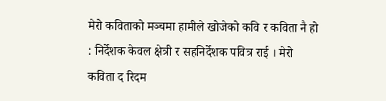मेरो कविताको मञ्चमा हामीले खोजेको कवि र कविता नै हो : निर्देशक केवल क्षेत्री र सहनिर्देशक पवित्र राई । मेरो कविता द रिदम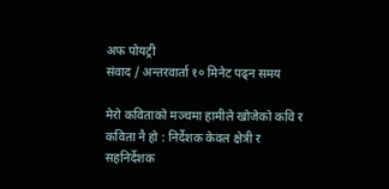अफ पोयट्री
संवाद / अन्तरवार्ता १० मिनेट पढ्न समय

मेरो कविताको मञ्चमा हामीले खोजेको कवि र कविता नै हो : निर्देशक केवल क्षेत्री र सहनिर्देशक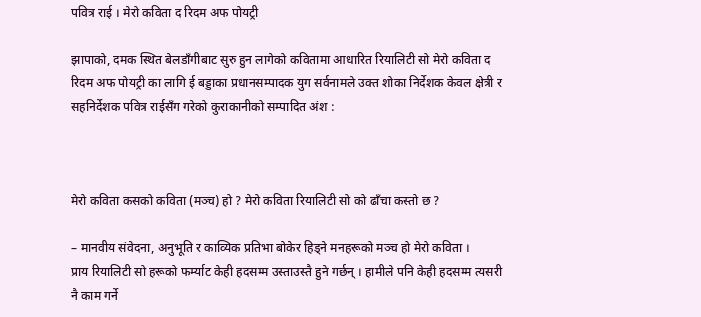पवित्र राई । मेरो कविता द रिदम अफ पोयट्री

झापाको, दमक स्थित बेलडाँगीबाट सुरु हुन लागेको कवितामा आधारित रियालिटी सो मेरो कविता द रिदम अफ पोयट्री का लागि ई बड्डाका प्रधानसम्पादक युग सर्वनामले उक्त शोका निर्देशक केवल क्षेत्री र सहनिर्देशक पवित्र राईसँग गरेको कुराकानीको सम्पादित अंश :



मेरो कविता कसको कविता (मञ्च) हो ? मेरो कविता रियालिटी सो को ढाँचा कस्तो छ ?

– मानवीय संवेदना, अनुभूति र काव्यिक प्रतिभा बोकेर हिड्ने मनहरूको मञ्च हो मेरो कविता ।
प्राय रियालिटी सो हरूको फर्म्याट केही हदसम्म उस्ताउस्तै हुने गर्छन् । हामीले पनि केही हदसम्म त्यसरी नै काम गर्ने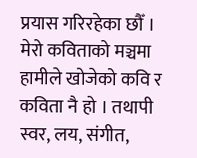प्रयास गरिरहेका छौँ । मेरो कविताको मञ्चमा हामीले खोजेको कवि र कविता नै हो । तथापी स्वर, लय, संगीत,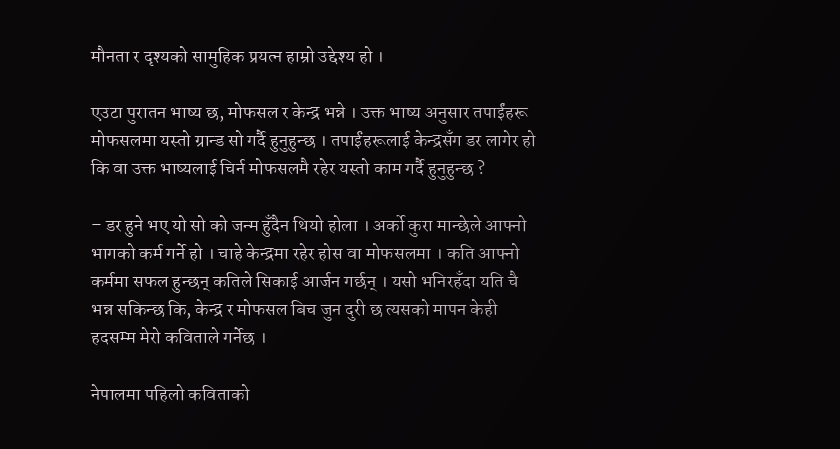मौनता र दृश्यको सामुहिक प्रयत्न हाम्रो उद्देश्य हो ।

एउटा पुरातन भाष्य छ, मोफसल र केन्द्र भन्ने । उक्त भाष्य अनुसार तपाईंहरू मोफसलमा यस्तो ग्रान्ड सो गर्दै हुनुहुन्छ । तपाईंहरूलाई केन्द्रसँग डर लागेर हो कि वा उक्त भाष्यलाई चिर्न मोफसलमै रहेर यस्तो काम गर्दै हुनुहुन्छ ?

– डर हुने भए यो सो को जन्म हुँदैन थियो होला । अर्को कुरा मान्छेले आफ्नो भागको कर्म गर्ने हो । चाहे केन्द्रमा रहेर होस वा मोफसलमा । कति आफ्नो कर्ममा सफल हुन्छन् कतिले सिकाई आर्जन गर्छन् । यसो भनिरहँदा यति चै भन्न सकिन्छ कि, केन्द्र र मोफसल बिच जुन दुरी छ त्यसको मापन केही हदसम्म मेरो कविताले गर्नेछ ।

नेपालमा पहिलो कविताको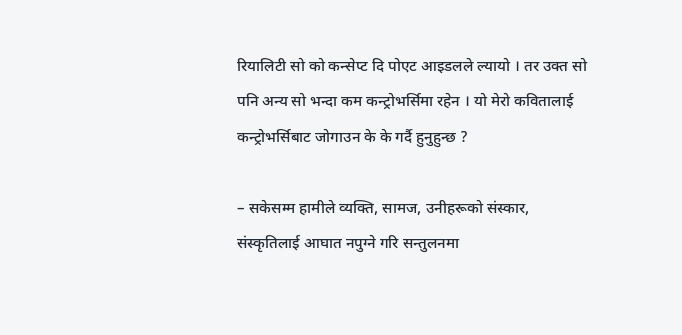रियालिटी सो को कन्सेप्ट दि पोएट आइडलले ल्यायो । तर उक्त सो पनि अन्य सो भन्दा कम कन्ट्रोभर्सिमा रहेन । यो मेरो कवितालाई कन्ट्रोभर्सिबाट जोगाउन के के गर्दै हुनुहुन्छ ?

– सकेसम्म हामीले व्यक्ति, सामज, उनीहरूको संस्कार, संस्कृतिलाई आघात नपुग्ने गरि सन्तुलनमा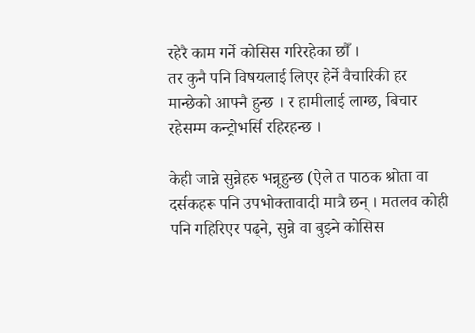रहेरै काम गर्ने कोसिस गरिरहेका छौँ ।
तर कुनै पनि विषयलाई लिएर हेर्ने वैचारिकी हर मान्छेको आफ्नै हुन्छ । र हामीलाई लाग्छ, बिचार रहेसम्म कन्ट्रोभर्सि रहिरहन्छ ।

केही जान्ने सुन्नेहरु भन्नूहुन्छ (ऐले त पाठक श्रोता वा दर्सकहरू पनि उपभोक्तावादी मात्रै छन् । मतलव कोही पनि गहिरिएर पढ्ने, सुन्ने वा बुझ्ने कोसिस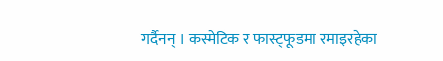गर्दैनन् । कस्मेटिक र फास्ट्फूडमा रमाइरहेका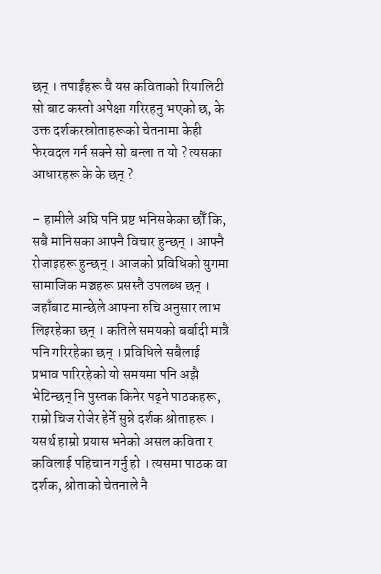छन् । तपाईंहरू चै यस कविताको रियालिटी सो बाट कस्तो अपेक्षा गरिरहनु भएको छ, के उक्त दर्शकरस्रोताहरूको चेतनामा केही फेरवदल गर्न सक्ने सो बन्ला त यो ? त्यसका आधारहरू के के छन् ?

– हामीले अघि पनि प्रष्ट भनिसकेका छौँ कि, सबै मानिसका आफ्नै विचार हुन्छन् । आफ्नै रोजाइहरू हुन्छन् । आजको प्रविधिको युगमा सामाजिक मञ्चहरू प्रसस्तै उपलब्ध छन् । जहाँबाट मान्छेले आफ्ना रुचि अनुसार लाभ लिइरहेका छन् । कतिले समयको बर्बादी मात्रै पनि गरिरहेका छन् । प्रविधिले सबैलाई प्रभाव पारिरहेको यो समयमा पनि अझै भेटिन्छन् नि पुस्तक किनेर पढ्ने पाठकहरू, राम्रो चिज रोजेर हेर्ने सुन्ने दर्शक श्रोताहरू । यसर्थ हाम्रो प्रयास भनेको असल कविता र कविलाई पहिचान गर्नु हो । त्यसमा पाठक वा दर्शक, श्रोताको चेतनाले नै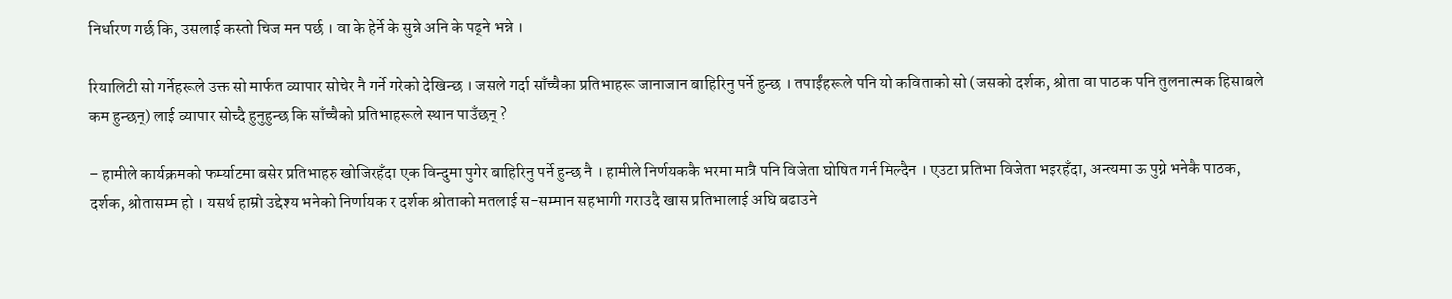निर्धारण गर्छ कि, उसलाई कस्तो चिज मन पर्छ । वा के हेर्ने के सुन्ने अनि के पढ्ने भन्ने ।

रियालिटी सो गर्नेहरूले उक्त सो मार्फत व्यापार सोचेर नै गर्ने गरेको देखिन्छ । जसले गर्दा साँच्चैका प्रतिभाहरू जानाजान बाहिरिनु पर्ने हुन्छ । तपाईंहरूले पनि यो कविताको सो (जसको दर्शक, श्रोता वा पाठक पनि तुलनात्मक हिसाबले कम हुन्छन्) लाई व्यापार सोच्दै हुनुहुन्छ कि साँच्चैको प्रतिभाहरूले स्थान पाउँछन् ?

– हामीले कार्यक्रमको फर्म्याटमा बसेर प्रतिभाहरु खोजिरहँदा एक विन्दुमा पुगेर बाहिरिनु पर्ने हुन्छ नै । हामीले निर्णयककै भरमा मात्रै पनि विजेता घोषित गर्न मिल्दैन । एउटा प्रतिभा विजेता भइरहँदा, अन्त्यमा ऊ पुग्ने भनेकै पाठक, दर्शक, श्रोतासम्म हो । यसर्थ हाम्रो उद्देश्य भनेको निर्णायक र दर्शक श्रोताको मतलाई स-सम्मान सहभागी गराउदै खास प्रतिभालाई अघि बढाउने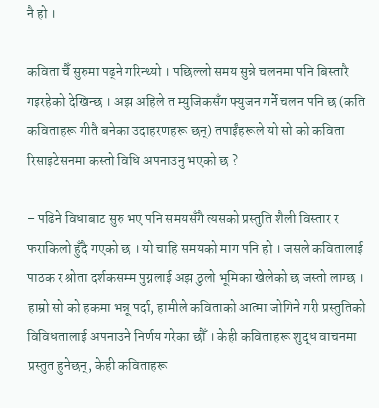नै हो ।

कविता चैँ सुरुमा पढ्ने गरिन्थ्यो । पछिल्लो समय सुन्ने चलनमा पनि बिस्तारै गइरहेको देखिन्छ । अझ अहिले त म्युजिकसँग फ्युजन गर्ने चलन पनि छ (कति कविताहरू गीतै बनेका उदाहरणहरू छन्) तपाईंहरूले यो सो को कविता रिसाइटेसनमा कस्तो विधि अपनाउनु भएको छ ?

– पढिने विधाबाट सुरु भए पनि समयसँगै त्यसको प्रस्तुति शैली विस्तार र फराकिलो हुँदै गएको छ । यो चाहि समयको माग पनि हो । जसले कवितालाई पाठक र श्रोता दर्शकसम्म पुग्नलाई अझ ठुलो भूमिका खेलेको छ जस्तो लाग्छ । हाम्रो सो को हकमा भन्नू पर्दा, हामीले कविताको आत्मा जोगिने गरी प्रस्तुतिको विविधतालाई अपनाउने निर्णय गरेका छौँ । केही कविताहरू शुद्ध वाचनमा प्रस्तुत हुनेछन्, केही कविताहरू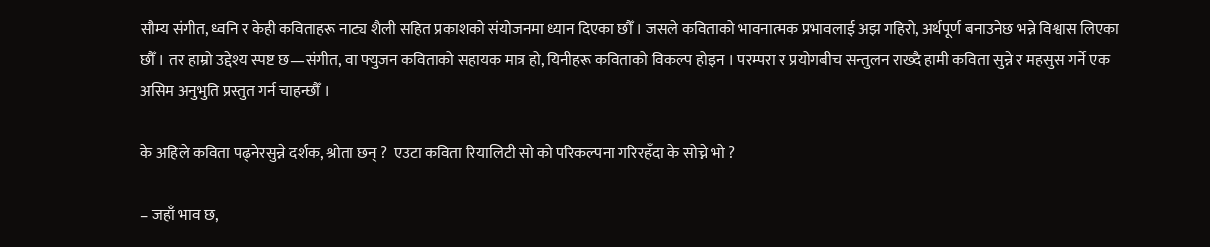सौम्य संगीत, ध्वनि र केही कविताहरू नाट्य शैली सहित प्रकाशको संयोजनमा ध्यान दिएका छौँ । जसले कविताको भावनात्मक प्रभावलाई अझ गहिरो, अर्थपूर्ण बनाउनेछ भन्ने विश्वास लिएका छौँ । तर हाम्रो उद्देश्य स्पष्ट छ—संगीत, वा फ्युजन कविताको सहायक मात्र हो, यिनीहरू कविताको विकल्प होइन । परम्परा र प्रयोगबीच सन्तुलन राख्दै हामी कविता सुन्ने र महसुस गर्ने एक असिम अनुभुति प्रस्तुत गर्न चाहन्छौँ ।

के अहिले कविता पढ्नेरसुन्ने दर्शक, श्रोता छन् ?  एउटा कविता रियालिटी सो को परिकल्पना गरिरहँदा के सोच्ने भो ?

– जहाँ भाव छ,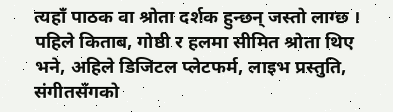त्यहाँ पाठक वा श्रोता दर्शक हुन्छन् जस्तो लाग्छ । पहिले किताब, गोष्ठी र हलमा सीमित श्रोता थिए भने, अहिले डिजिटल प्लेटफर्म, लाइभ प्रस्तुति, संगीतसँगको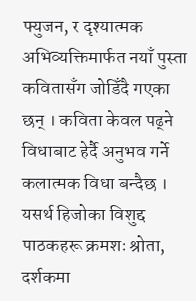फ्युजन, र दृश्यात्मक अभिव्यक्तिमार्फत नयाँ पुस्ता कवितासँग जोडिँदै गएका छन् । कविता केवल पढ्ने विधाबाट हेर्दै अनुभव गर्ने कलात्मक विधा बन्दैछ ।
यसर्थ हिजोका विशुद्द पाठकहरू क्रमशः श्रोता, दर्शकमा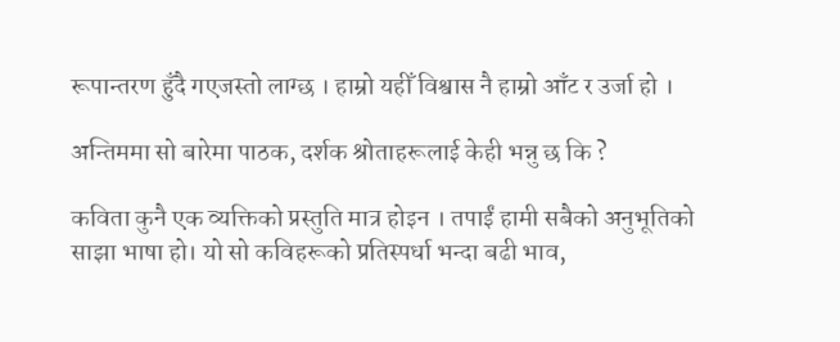रूपान्तरण हुँदै गएजस्तो लाग्छ । हाम्रो यहीँ विश्वास नै हाम्रो आँट र उर्जा हो ।

अन्तिममा सो बारेमा पाठक, दर्शक श्रोताहरूलाई केही भन्नु छ कि ?

कविता कुनै एक व्यक्तिको प्रस्तुति मात्र होइन । तपाईं हामी सबैको अनुभूतिको साझा भाषा हो। यो सो कविहरूको प्रतिस्पर्धा भन्दा बढी भाव,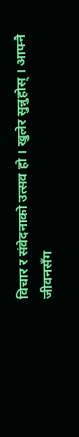विचार र संवेदनाको उत्सव हो । खुलेर सुन्नुहोस् । आफ्नै जीवनसँग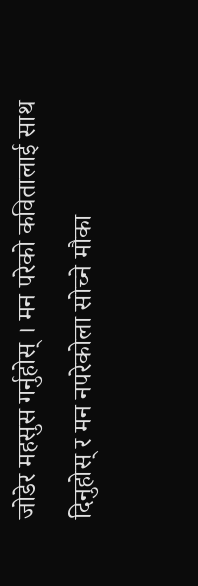जोडेर महसुस गर्नुहोस् । मन परेको कवितालाई साथ दिनुहोस् र मन नपरेकोला सोच्ने मौका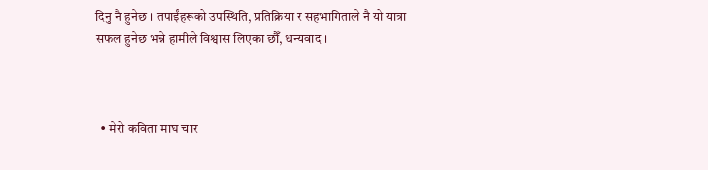दिनु नै हुनेछ । तपाईंहरूको उपस्थिति, प्रतिक्रिया र सहभागिताले नै यो यात्रा सफल हुनेछ भन्ने हामीले विश्वास लिएका छौँ, धन्यवाद ।



  • मेरो कविता माघ चार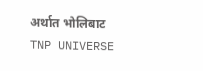अर्थात भोलिबाट TNP UNIVERSE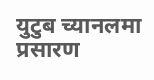युटुब च्यानलमा प्रसारण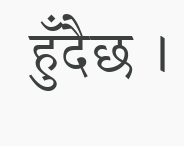हुँदैछ ।